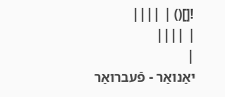![]() | ||||
| ||||
|
יאַנואַר - פֿעברואַר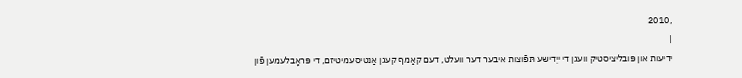,2010
|
ידיעות און פּובליציסטיק וועגן די ייִדישע תּפֿוצות איבער דער וועלט, דעם קאַמף קעגן אַנטיסעמיטיזם, די פּראָבלעמען פֿון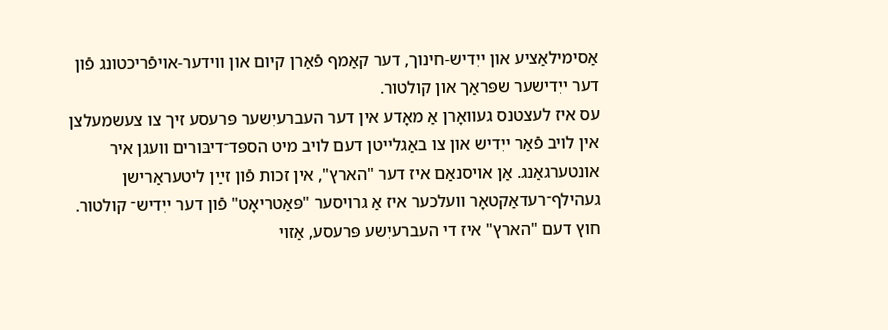אַסימילאַציע און ייִדיש-חינוך, דער קאַמף פֿאַרן קיום און װידער-אויפֿריכטונג פֿון דער ייִדישער שפּראַך און קולטור.
עס איז לעצטנס געװאָרן אַ מאָדע אין דער העברעיִשער פּרעסע זיך צו צעשמעלצן אין לויב פֿאַר ייִדיש און צו באַגלײטן דעם לויב מיט הספּד־דיבּורים װעגן איר אונטערגאַנג. אַן אויסנאַם איז דער "הארץ", אין זכות פֿון זײַן ליטעראַרישן געהילף־רעדאַקטאָר װעלכער איז אַ גרויסער "פּאַטריאָט" פֿון דער ייִדיש־ קולטור. חוץ דעם "הארץ" איז די העברעיִשע פּרעסע, אַזוי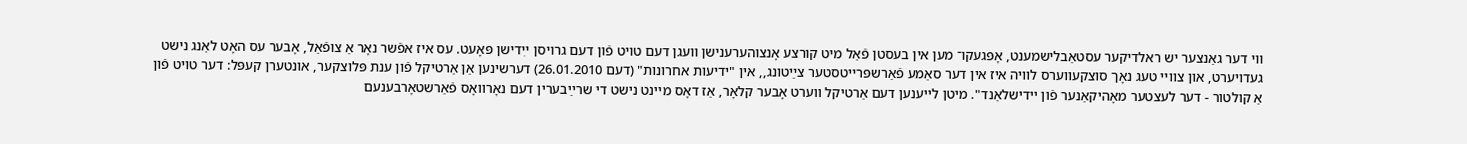װי דער גאַנצער יש ראלדיקער עסטאַבלישמענט, אָפּגעקו־ מען אין בעסטן פֿאַל מיט קורצע אָנצוהערענישן װעגן דעם טויט פֿון דעם גרויסן ייִדישן פּאָעט. עס איז אפֿשר נאָר אַ צופֿאַל, אָבער עס האָט לאַנג נישט געדויערט, און צװײ טעג נאָך סוצקעװערס לװיה איז אין דער סאַמע פֿאַרשפּרײטסטער צײַטונג,, אין "ידיעות אחרונות" (דעם 26.01.2010) דערשינען אַן אַרטיקל פֿון ענת פּלוצקער, אונטערן קעפּל: דער טויט פֿון אַ קולטור - דער לעצטער מאָהיקאַנער פֿון יידישלאַנד". מיטן לייענען דעם אַרטיקל װערט אָבער קלאָר, אַז דאָס מײנט נישט די שרײַבערין דעם נאָרװאָס פֿאַרשטאָרבענעם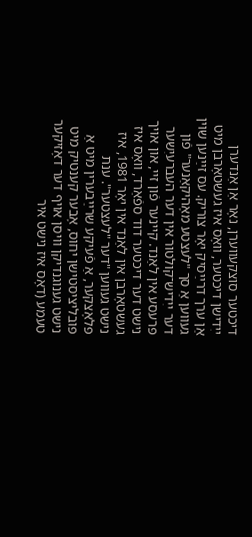דיכטער סוצקעװערן, נאָר אַן אַנדערן ייִדישן דיכטער, װאָס איז געשטאָרבן מיט אַן ערך דרײַסיק יאָר צוריק. עס זײַנען שוין געװען אַ סך "לעצטע מאָהיקאַנער" פֿון דער ייִדיש־קולטור אין דער העברעיִשער פּרעסע אין לאַנד. קיינער פֿון זײ, און אויך נישט דער דיכטער דוד ספֿאַרד, װאָס איז געשטאָרבן אין לאַנד אין יאָר 1981, איז נישט געװען "דער "לעצטער". ענת פּלאָצקער, אַ פֿעיקע שרײַבערין מיט אַ פּובליציסטישן יחוס, אָבער קענטיק מיט נישט גענוגנדיקן װיסן אויף דער דאָזיקער טעמע (דאָס איז נישט איר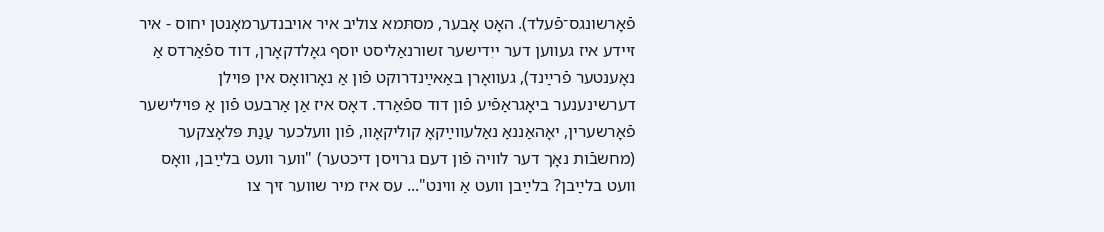פֿאָרשונגס־פֿעלד). האָט אָבער, מסתּמא צוליב איר אויבנדערמאָנטן יחוס - איר זיידע איז געװען דער ייִדישער זשורנאַליסט יוסף גאָלדקאָרן, דוד ספֿאַרדס אַ נאָענטער פֿרײַנד), געװאָרן באַאײַנדרוקט פֿון אַ נאָרװאָס אין פּוילן דערשינענער ביאָגראַפֿיע פֿון דוד ספֿאַרד. דאָס איז אַן אַרבעט פֿון אַ פּוילישער פֿאָרשערין, יאָהאַננאַ נאַלעװײַקאָ קוליקאָװ, פֿון װעלכער עַנַתּ פּלאָצקער (מחשבֿות נאָך דער לװיה פֿון דעם גרויסן דיכטער) "װער װעט בלײַבן, װאָס װעט בלײַבן? בלײַבן װעט אַ װינט"... עס איז מיר שװער זיך צו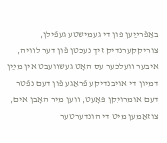באַפֿרײַען פון די געמישטע געפֿילן, צוריקקערנדיק זיך נעכטן פֿון דער לװיה, איבער װעלכער עס האָט געשװעבט אין מײַן דמיון די אויבנדיקע פֿראַגע פֿון דעם נפֿטר דעם אומרויִקן פּאָעט, װען מיר האָבן אים, צוזאַמען מיט די הונדערטער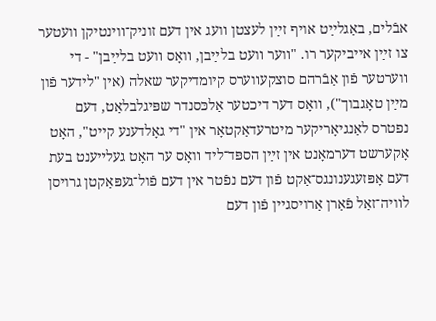אבֿלים, באַגלײַט אויף זײַן לעצטן װעג אין דעם זוניק־װינטיקן װעטער צו זײַן אייביקער רו. "װער װעט בלײַבן, װאָס װעט בלײַבן" - די װערטער פֿון אַבֿרהם סוצקעװערס קיומדיקער שאלה (אין "לידער פֿון מײַן טאָגבוך"), װאָס דער דיכטער אַלכּסנדר שפּיגלבלאַט, דעם נפטרס לאַנגיאָריקער מיטרעדאַקטאָר אין "די גאָלדענע קײט", האָט אָקערשט דערמאָנט אין זײַן הספּד־ליד װאָס ער האָט געלײענט בעת דעם אָפּזעגענונגס־אַקט פֿון דעם נפֿטר אין דעם פֿול־געפּאַקטן גרויסן לװיה־זאַל פֿאַרן אַרויסגײן פֿון דעם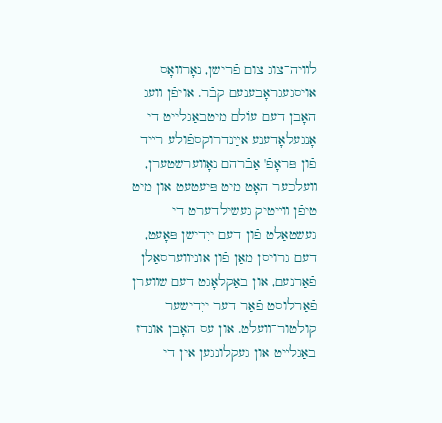לװיה־צוג צום פֿרישן, נאָרװאָס אויסגעגראָבענעם קבֿר. אויפֿן װעג האָבן דעם עוֹלם מיטבאַגלייט די אָנגעלאָדענע אײַנדרוקספֿולע רײד פֿון פּראָפֿ' אַבֿרהם נאָװערשטערן, װעלכער האָט מיט פּיעטעט און מיט טיפֿן װײטיק געשילדערט די געשטאַלט פֿון דעם ייִדישן פּאָעט, דעם גרויסן מאַן פֿון אוניװערסאַלן פֿאַרנעם, און באַקלאָגט דעם שװערן פֿאַרלוסט פֿאַר דער ייִדישער קולטור־װעלט. און עס האָבן אונדז באַגלײט און געקלונגען אין די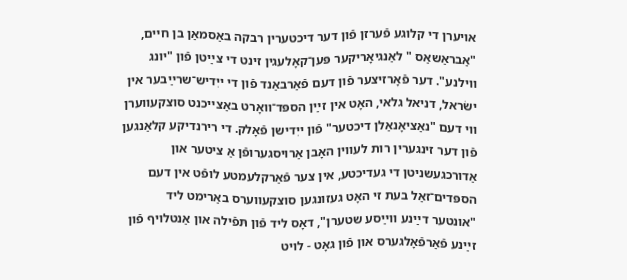אויערן די קלוגע פֿערזן פֿון דער דיכטערין רבקה באַסמאַן בן חײם, "אַבראַשאַס " לאַנגיאָריקער פּען־קאָלעגין זינט די צײַטן פֿון "יונג װילנע". דער פֿאָרזיצער פֿון דעם פֿאַרבאַנד פֿון די ייִדיש־שרײַבער אין ישׂראל, דניאל גלאי, האָט אין זײַן הספּד־װאָרט באַצײכנט סוצקעװערן װי דעם "נאַציאָנאַלן דיכטער" פֿון ייִדישן פֿאָלק. די רירנדיקע קלאַנגען פֿון דער זינגערין רות לעװין האָבן אַרויסגערופֿן אַ ציטער און אַדורכגעשניטן די געדיכטע, אין צער פֿאַרקלעמטע לופֿט אין דעם הספּדים־זאַל בעת זי האָט געזונגען סוצקעװערס באַרימט ליד "אונטער דײַנע װײַסע שטערן", דאָס ליד פֿון תּפֿילה און אַנטלויף פֿון זײַנע פֿאַרפֿאָלגערס און פֿון גאָט - לויט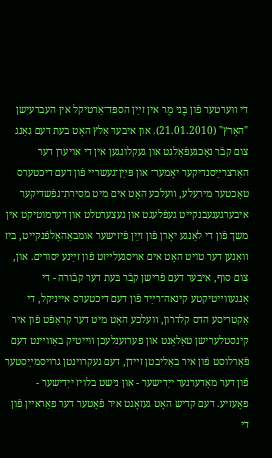די װערטער פֿון בֶּני מֶר אין זײַן הספּד־אַרטיקל אין העברעיִשן "האָרץ" (21.01.2010). און איבער אַלץ האָט בעת דעם גאַנג צום קבֿר נאָכגעפֿאָלגט און געקלונגען אין די אויערן דער האַרצרײַסנדיקער יאָמער־ און פּײַן־געשרײ פֿון דעם דיכטערס טאָכטער מירעלע, װעלכע האָט אים מיט מסירת־נפֿשדיקער איבערגעגעבנקייט געפֿלעגט און געצערטלט און דערמוטיקט אין משך פֿון די לאַנגע יאָרן פֿון זײַן פֿיזישער אומבאַהאָלפֿנקייט, ביז װאַנען דער טויט האָט אים אויסגעלײזט פֿון זײַנע יסורים. און, צום סוף, איבער דעם פֿרישן קבֿר בּעת דער קבֿורה - די אָנגעװײטיקטע קינאה־רײַד פֿון דעם דיכטערס אייניקל, די אַקטריסע הדס קלדרון, װעלכע האָט מיט דער קראַפֿט פֿון איר קינסטלערישן טאַלאַנט און פּערזענלעכן װײטיק באַװײנט דעם פֿאַרלוסט פֿון איר באַליבטן זײדן, דעם געקרוינטן גרויסמײַסטער פֿון דער מאָדערנער ייִדישער - און נישט בלויז ייִדישער - פּאָעזיע. דעם קדיש האָט געזאָגט איר פֿאָטער דער פאַראײן פֿון די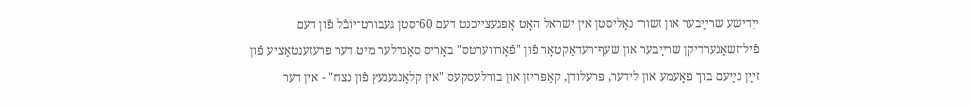ייִדישע שרײַבער און זשור־ נאַליסטן אין ישראל האָט אָפּגעצײכנט דעם 60־סטן געבורט־יוֹבֿל פֿון דעם פֿיל־זשאַנערדיקן שרײַבער און שעף־רעדאַקטאָר פֿון "פֿאָרװערטס" באָריס סאַנדלער מיט דער פּרעזענטאַציע פֿון זײַן נײַעם בוך פּאָעמע און לידער, פּרעלודן, קאַפּריזן און בורלעסקעס "אין קלאַנגענעץ פֿון נצח" - אין דער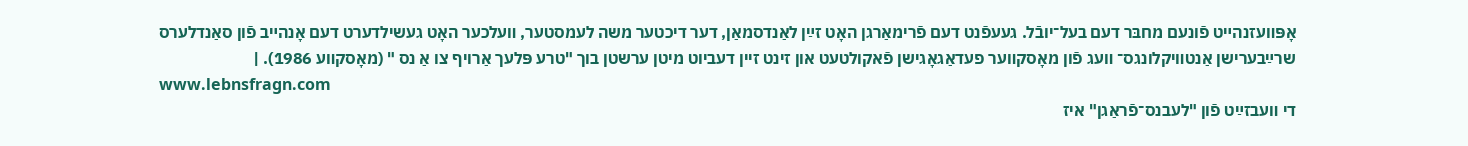אָפּװעזנהײט פֿונעם מחבּר דעם בעל־יובֿל. געעפֿנט דעם פֿרימאַרגן האָט זײַן לאַנדסמאַן, דער דיכטער משה לעמסטער, װעלכער האָט געשילדערט דעם אָנהײב פֿון סאַנדלערס שרײַבערישן אַנטװיקלונגס־ װעג פֿון מאָסקװער פעדאַגאָגישן פֿאקולטעט און זינט זיין דעביוט מיטן ערשטן בוך "טרע פּלעך אַרויף צו אַ נס " (מאָסקװע 1986). |
www.lebnsfragn.com
די װעבזײַט פֿון "לעבנס־פֿראַגן" איז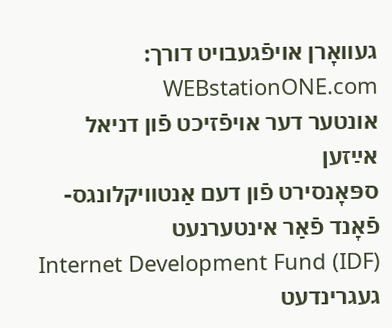געװאָרן אויפֿגעבויט דורך: WEBstationONE.com
אונטער דער אויפֿזיכט פֿון דניאל אײַזען
ספּאָנסירט פֿון דעם אַנטװיקלונגס-פֿאָנד פֿאַר אינטערנעט
Internet Development Fund (IDF) געגרינדעט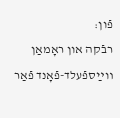פֿון:
רבֿקה און ראָמאַן װײַספֿעלד-פֿאָנד פֿאַר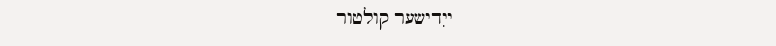ייִדישער קולטור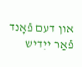און דעם פֿאָנד פֿאַר ייִדיש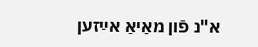א"נ פֿון מאַיאַ אײַזען